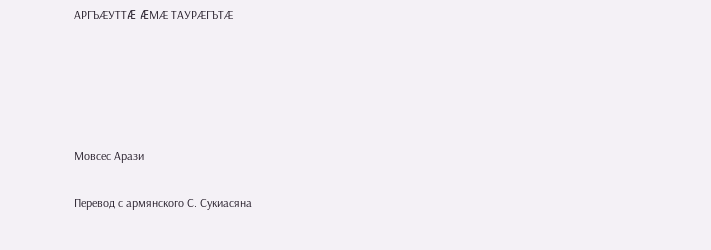АРГЪÆУТТÆ ÆМÆ ТАУРÆГЪТÆ





Мовсес Арази

Перевод с армянского С. Сукиасяна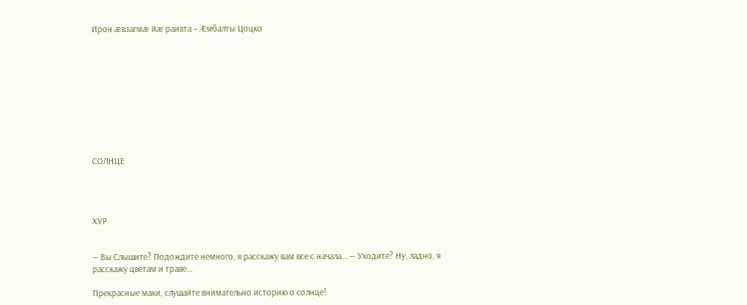Ирон æвзагмæ йæ раивта – Æмбалты Цоцко










СОЛНЦЕ




ХУР


— Вы Слышите? Подождите немного, я расскажу вам все с начала... — Уходите? Ну, ладно, я расскажу цветам и траве...

Прекрасные маки, слушайте внимательно историю о солнце!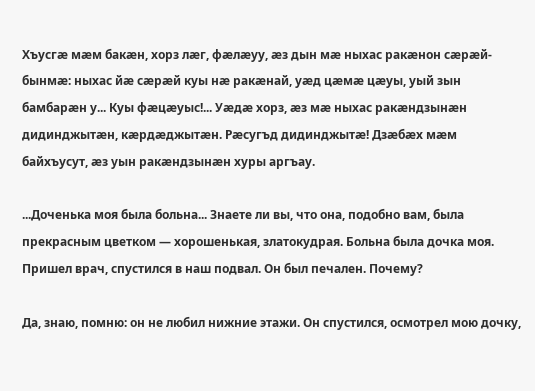Хъусгæ мæм бакæн, хорз лæг, фæлæуу, æз дын мæ ныхас ракæнон сæрæй-бынмæ: ныхас йæ сæрæй куы нæ ракæнай, уæд цæмæ цæуы, уый зын бамбарæн у... Куы фæцæуыс!... Уæдæ хорз, æз мæ ныхас ракæндзынæн дидинджытæн, кæрдæджытæн. Рæсугъд дидинджытæ! Дзæбæх мæм байхъусут, æз уын ракæндзынæн хуры аргъау.

...Доченька моя была больна... Знаете ли вы, что она, подобно вам, была прекрасным цветком — хорошенькая, златокудрая. Больна была дочка моя. Пришел врач, спустился в наш подвал. Он был печален. Почему?

Да, знаю, помню: он не любил нижние этажи. Он спустился, осмотрел мою дочку,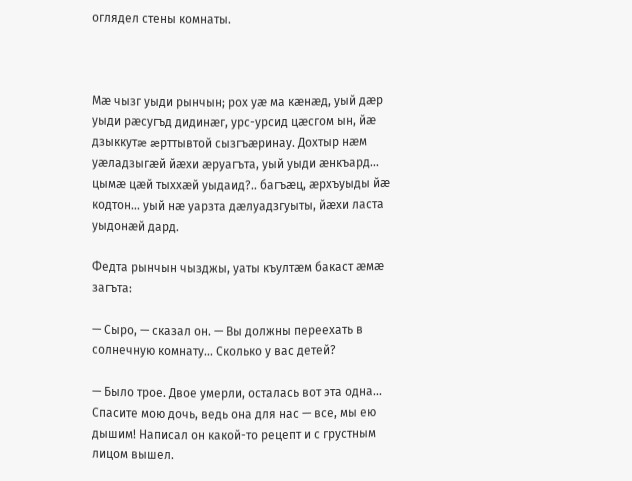оглядел стены комнаты.



Мæ чызг уыди рынчын; рох уæ ма кæнæд, уый дæр уыди рæсугъд дидинæг, урс-урсид цæсгом ын, йæ дзыккутæ æрттывтой сызгъæринау. Дохтыр нæм уæладзыгæй йæхи æруагъта, уый уыди æнкъард... цымæ цæй тыххæй уыдаид?.. багъæц, æрхъуыды йæ кодтон... уый нæ уарзта дæлуадзгуыты, йæхи ласта уыдонæй дард.

Федта рынчын чызджы, уаты къултæм бакаст æмæ загъта:

— Сыро, — сказал он. — Вы должны переехать в солнечную комнату... Сколько у вас детей?

— Было трое. Двое умерли, осталась вот эта одна... Спасите мою дочь, ведь она для нас — все, мы ею дышим! Написал он какой-то рецепт и с грустным лицом вышел.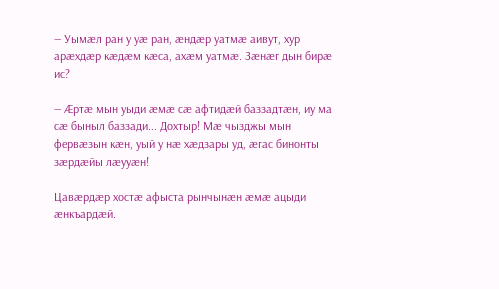— Уымæл ран у уæ ран, æндæр уатмæ аивут, хур арæхдæр кæдæм кæса, ахæм уатмæ. Зæнæг дын бирæ ис?

— Æртæ мын уыди æмæ сæ афтидæй баззадтæн, иу ма сæ быныл баззади... Дохтыр! Мæ чызджы мын фервæзын кæн, уый у нæ хæдзары уд, æгас бинонты зæрдæйы лæууæн!

Цавæрдæр хостæ афыста рынчынæн æмæ ацыди æнкъардæй.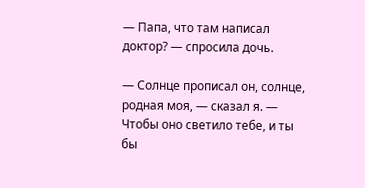— Папа, что там написал доктор? — спросила дочь.

— Солнце прописал он, солнце, родная моя, — сказал я. — Чтобы оно светило тебе, и ты бы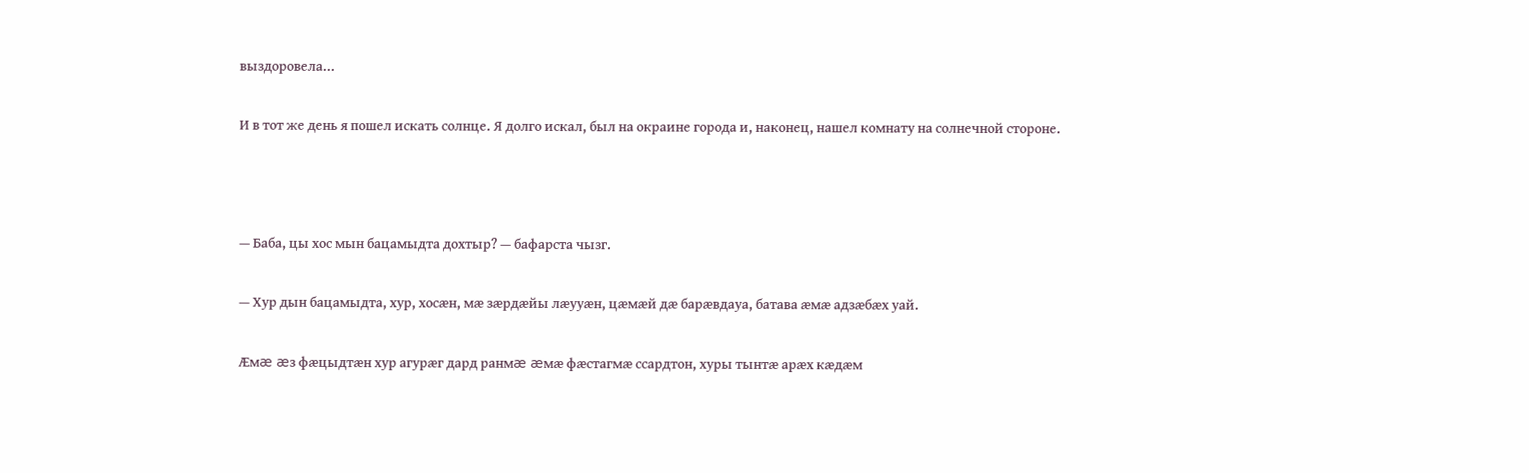выздоровела...

И в тот же день я пошел искать солнце. Я долго искал, был на окраине города и, наконец, нашел комнату на солнечной стороне.



— Баба, цы хос мын бацамыдта дохтыр? — бафарста чызг.

— Хур дын бацамыдта, хур, хосæн, мæ зæрдæйы лæууæн, цæмæй дæ барæвдауа, батава æмæ адзæбæх уай.

Æмæ æз фæцыдтæн хур агурæг дард ранмæ æмæ фæстагмæ ссардтон, хуры тынтæ арæх кæдæм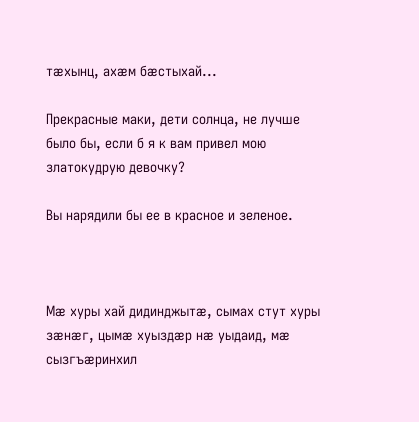тæхынц, ахæм бæстыхай...

Прекрасные маки, дети солнца, не лучше было бы, если б я к вам привел мою златокудрую девочку?

Вы нарядили бы ее в красное и зеленое.



Мæ хуры хай дидинджытæ, сымах стут хуры зæнæг, цымæ хуыздæр нæ уыдаид, мæ сызгъæринхил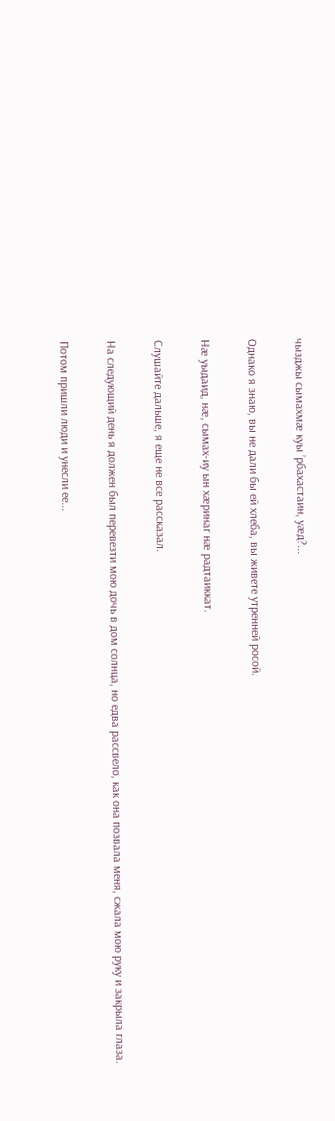чызджы сымахмæ куы ’рбахастаин, уæд?...

Однако я знаю, вы не дали бы ей хлеба, вы живете утренней росой.

Нæ уыдаид, нæ, сымах-иу ын хæринаг нæ радтаиккат.

Слушайте дальше, я еще не все рассказал.

На следующий день я должен был перевезти мою дочь в дом солнца, но едва рассвело, как она позвала меня, сжала мою руку и закрыла глаза.

Потом пришли люди и унесли ее...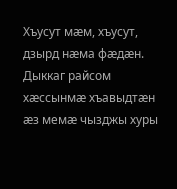Хъусут мæм, хъусут, дзырд нæма фæдæн. Дыккаг райсом хæссынмæ хъавыдтæн æз мемæ чызджы хуры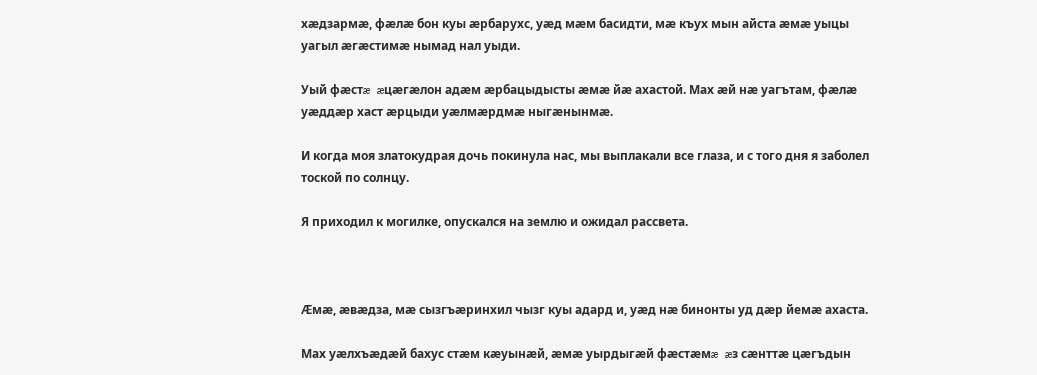хæдзармæ, фæлæ бон куы æрбарухс, уæд мæм басидти, мæ къух мын айста æмæ уыцы уагыл æгæстимæ нымад нал уыди.

Уый фæстæ æцæгæлон адæм æрбацыдысты æмæ йæ ахастой. Мах æй нæ уагътам, фæлæ уæддæр хаст æрцыди уæлмæрдмæ ныгæнынмæ.

И когда моя златокудрая дочь покинула нас, мы выплакали все глаза, и с того дня я заболел тоской по солнцу.

Я приходил к могилке, опускался на землю и ожидал рассвета.



Æмæ, æвæдза, мæ сызгъæринхил чызг куы адард и, уæд нæ бинонты уд дæр йемæ ахаста.

Мах уæлхъæдæй бахус стæм кæуынæй, æмæ уырдыгæй фæстæмæ æз сæнттæ цæгъдын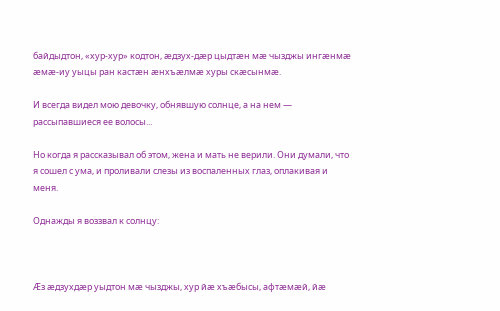байдыдтон, «хур-хур» кодтон, æдзух-дæр цыдтæн мæ чызджы ингæнмæ æмæ-иу уыцы ран кастæн æнхъæлмæ хуры скæсынмæ.

И всегда видел мою девочку, обнявшую солнце, а на нем — рассыпавшиеся ее волосы...

Но когда я рассказывал об этом, жена и мать не верили. Они думали, что я сошел с ума, и проливали слезы из воспаленных глаз, оплакивая и меня.

Однажды я воззвал к солнцу:



Æз æдзухдæр уыдтон мæ чызджы, хур йæ хъæбысы, афтæмæй, йæ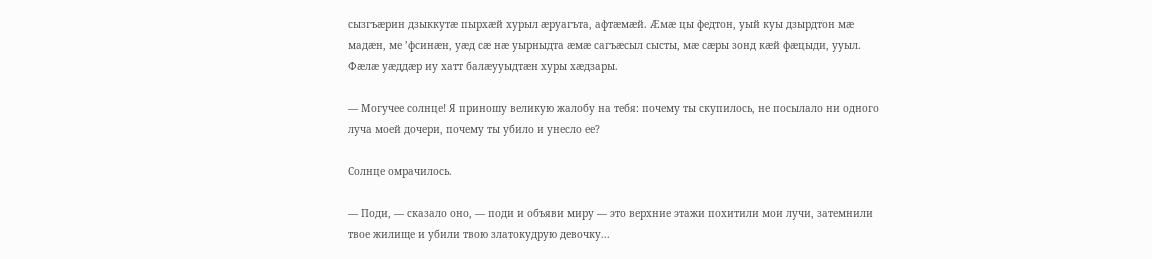сызгъæрин дзыккутæ пырхæй хурыл æруагъта, афтæмæй. Æмæ цы федтон, уый куы дзырдтон мæ мадæн, ме ’фсинæн, уæд сæ нæ уырныдта æмæ сагъæсыл сысты, мæ сæры зонд кæй фæцыди, ууыл. Фæлæ уæддæр иу хатт балæууыдтæн хуры хæдзары.

— Могучее солнце! Я приношу великую жалобу на тебя: почему ты скупилось, не посылало ни одного луча моей дочери, почему ты убило и унесло ее?

Солнце омрачилось.

— Поди, — сказало оно, — поди и объяви миру — это верхние этажи похитили мои лучи, затемнили твое жилище и убили твою златокудрую девочку...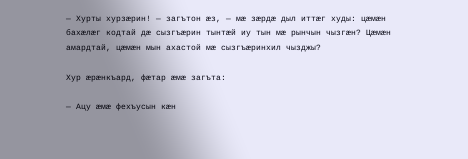— Хурты хурзæрин! — загътон æз, — мæ зæрдæ дыл иттæг худы: цæмæн бахæлæг кодтай дæ сызгъæрин тынтæй иу тын мæ рынчын чызгæн? Цæмæн амардтай, цæмæн мын ахастой мæ сызгъæринхил чызджы?

Хур æрæнкъард, фæтар æмæ загъта:

— Ацу æмæ фехъусын кæн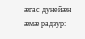æгас дунейæн æмæ радзур: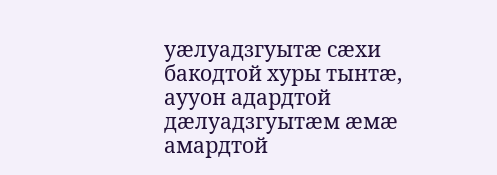уæлуадзгуытæ сæхи бакодтой хуры тынтæ, аууон адардтой дæлуадзгуытæм æмæ амардтой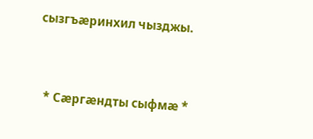сызгъæринхил чызджы.



  * Сæргæндты сыфмæ *